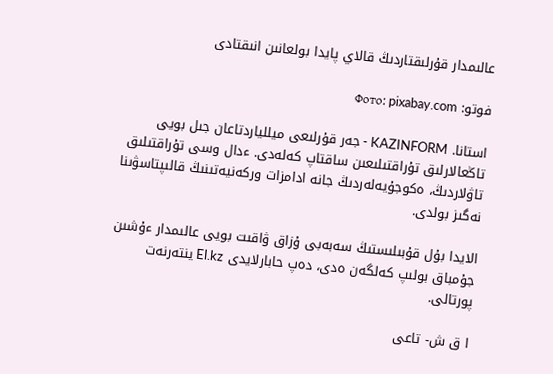عالىمدار قۇرلىقتاردىڭ قالاي پايدا بولعانىن انىقتادى

فوتو: Фото: pixabay.com

استانا. KAZINFORM - جەر قۇرلىعى ميللياردتاعان جىل بويى تاڭعالارلىق تۇراقتىلىعىن ساقتاپ كەلەدى. ءدال وسى تۇراقتىلىق تاۋلاردىڭ، ەكوجۇيەلەردىڭ جانە ادامزات وركەنيەتىنىڭ قالىپتاسۋىنا نەگىز بولدى.

الايدا بۇل قۇبىلىستىڭ سەبەبى ۇزاق ۋاقىت بويى عالىمدار ءۇشىن جۇمباق بولىپ كەلگەن ەدى، دەپ حابارلايدى El.kz ينتەرنەت پورتالى.

ا ق ش- تاعى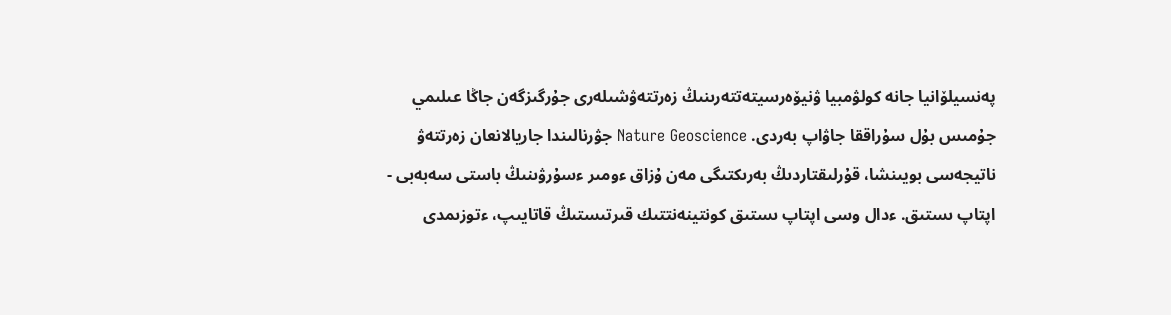پەنسيلۆانيا جانە كولۋمبيا ۋنيۆەرسيتەتتەرىنىڭ زەرتتەۋشىلەرى جۇرگىزگەن جاڭا عىلىمي جۇمىس بۇل سۇراققا جاۋاپ بەردى. Nature Geoscience جۋرنالىندا جاريالانعان زەرتتەۋ ناتيجەسى بويىنشا، قۇرلىقتاردىڭ بەرىكتىگى مەن ۇزاق ءومىر ءسۇرۋىنىڭ باستى سەبەبى - اپتاپ ىستىق. ءدال وسى اپتاپ ىستىق كونتينەنتتىك قىرتىستىڭ قاتايىپ، ءتوزىمدى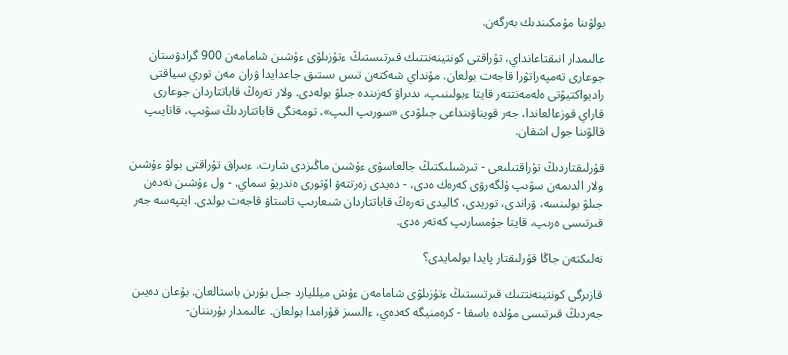بولۋىنا مۇمكىندىك بەرگەن.

عالىمدار انىقتاعانداي، تۇراقتى كونتينەنتتىك قىرتىستىڭ ءتۇزىلۋى ءۇشىن شامامەن 900 گرادۋستان جوعارى تەمپەراتۋرا قاجەت بولعان. مۇنداي شەكتەن تىس ىستىق جاعدايدا ۋران مەن توري سياقتى راديواكتيۆتى ەلەمەنتتەر قايتا ءبولىنىپ، ىدىراۋ كەزىندە جىلۋ بولەدى. ولار تەرەڭ قاباتتاردان جوعارى قاراي قوزعالعاندا، جەر قويناۋىنداعى جىلۋدى «سورىپ الىپ»، تومەنگى قاباتتاردىڭ سۋىپ، قاتايىپ قالۋىنا جول اشقان.

قۇرلىقتاردىڭ تۇراقتىلىعى - تىرشىلىكتىڭ جالعاسۋى ءۇشىن ماڭىزدى شارت. ءبىراق تۇراقتى بولۋ ءۇشىن ولار الدىمەن سۋىپ ۇلگەرۋى كەرەك ەدى، - دەيدى زەرتتەۋ اۆتورى ەندريۋ سماي. - ول ءۇشىن نەدەن جىلۋ بولىنسە، ۋراندى، توريدى، كاليدى تەرەڭ قاباتتاردان شىعارىپ تاستاۋ قاجەت بولدى. ايتپەسە جەر قىرتىسى ەرىپ، قايتا جۇمسارىپ كەتەر ەدى.

نەلىكتەن جاڭا قۇرلىقتار پايدا بولمايدى؟

قازىرگى كونتينەنتتىك قىرتىستىڭ ءتۇزىلۋى شامامەن ءۇش ميلليارد جىل بۇرىن باستالعان. بۇعان دەيىن جەردىڭ قىرتىسى مۇلدە باسقا - كرەمنيگە كەدەي، ءالسىز قۇرامدا بولعان. عالىمدار بۇرىننان-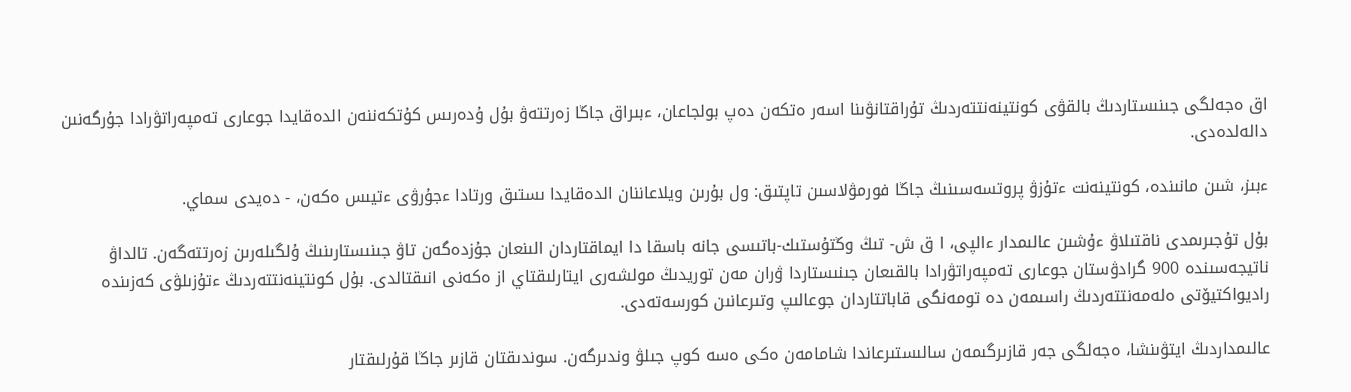اق ەجەلگى جىنىستاردىڭ بالقۋى كونتينەنتتەردىڭ تۇراقتانۋىنا اسەر ەتكەن دەپ بولجاعان، ءبىراق جاڭا زەرتتەۋ بۇل ۇدەرىس كۇتكەننەن الدەقايدا جوعارى تەمپەراتۋرادا جۇرگەنىن دالەلدەدى.

ءبىز، شىن مانىندە، كونتينەنت ءتۇزۋ پروتسەسىنىڭ جاڭا فورمۋلاسىن تاپتىق: ول بۇرىن ويلاعاننان الدەقايدا ىستىق ورتادا ءجۇرۋى ءتيىس ەكەن، - دەيدى سماي.

بۇل تۇجىرىمدى ناقتىلاۋ ءۇشىن عالىمدار ءالپى، ا ق ش- تىڭ وڭتۇستىك-باتىسى جانە باسقا دا ايماقتاردان الىنعان جۇزدەگەن تاۋ جىنىستارىنىڭ ۇلگىلەرىن زەرتتەگەن. تالداۋ ناتيجەسىندە 900 گرادۋستان جوعارى تەمپەراتۋرادا بالقىعان جىنىستاردا ۋران مەن توريدىڭ مولشەرى ايتارلىقتاي از ەكەنى انىقتالدى. بۇل كونتينەنتتەردىڭ ءتۇزىلۋى كەزىندە راديواكتيۆتى ەلەمەنتتەردىڭ راسىمەن دە تومەنگى قاباتتاردان جوعالىپ وتىرعانىن كورسەتەدى.

عالىمداردىڭ ايتۋىنشا، ەجەلگى جەر قازىرگىمەن سالىستىرعاندا شامامەن ەكى ەسە كوپ جىلۋ وندىرگەن. سوندىقتان قازىر جاڭا قۇرلىقتار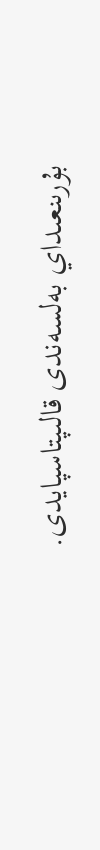بۇرىنعىداي بەلسەندى قالىپتاسپايدى.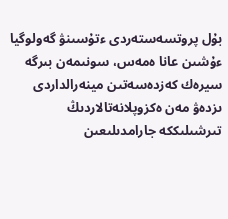بۇل پروتسەستەردى ءتۇسىنۋ گەولوگيا ءۇشىن عانا ەمەس، سونىمەن بىرگە سيرەك كەزدەسەتىن مينەرالداردى ىزدەۋ مەن ەكزوپلانەتالاردىڭ تىرشىلىككە جارامدىلىعىن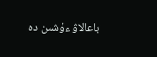باعالاۋ ءۇشىن دە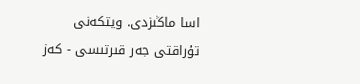اسا ماڭىزدى. ويتكەنى تۇراقتى جەر قىرتىسى - كەز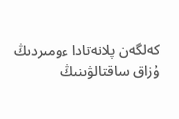كەلگەن پلانەتادا ءومىردىڭ ۇزاق ساقتالۋىنىڭ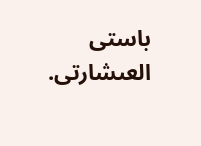باستى العىشارتى.